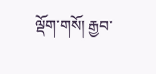ལྡོག་གསོ། རྒྱབ་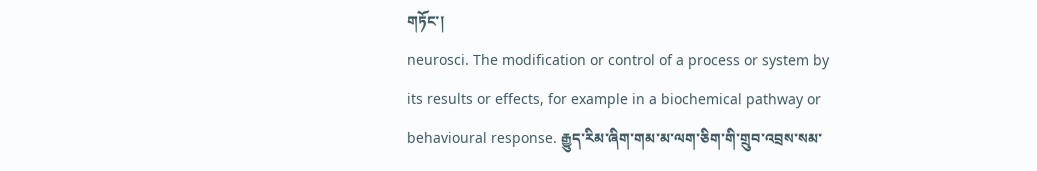གཏོང་།
neurosci. The modification or control of a process or system by its results or effects, for example in a biochemical pathway or behavioural response. རྒྱུད་རིམ་ཞིག་གམ་མ་ལག་ཅིག་གི་གྲུབ་འབྲས་སམ་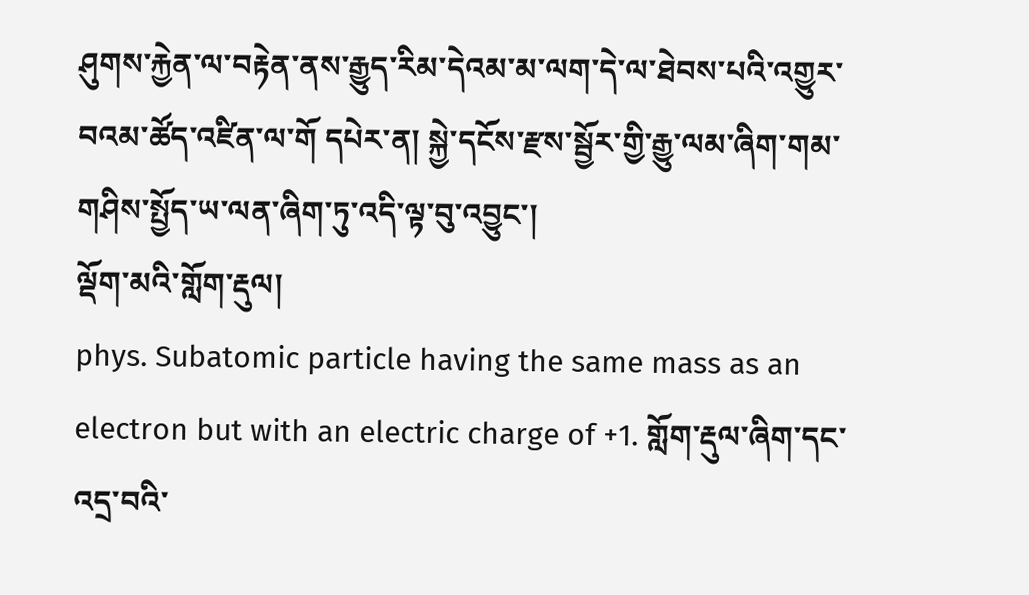ཤུགས་རྐྱེན་ལ་བརྟེན་ནས་རྒྱུད་རིམ་དེའམ་མ་ལག་དེ་ལ་ཐེབས་པའི་འགྱུར་བའམ་ཚོད་འཛིན་ལ་གོ དཔེར་ན། སྐྱེ་དངོས་རྫས་སྦྱོར་གྱི་རྒྱུ་ལམ་ཞིག་གམ་གཤིས་སྤྱོད་ཡ་ལན་ཞིག་ཏུ་འདི་ལྟ་བུ་འབྱུང་།
ལྡོག་མའི་གློག་རྡུལ།
phys. Subatomic particle having the same mass as an electron but with an electric charge of +1. གློག་རྡུལ་ཞིག་དང་འདྲ་བའི་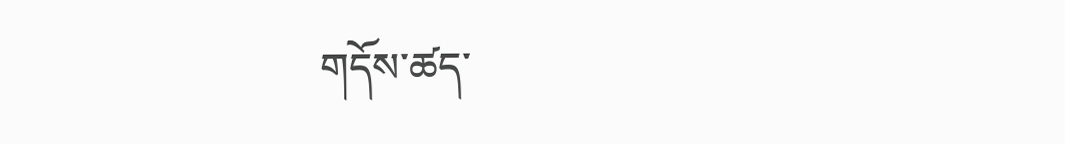གདོས་ཚད་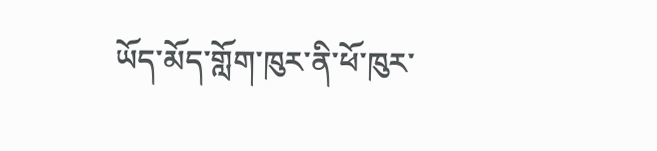ཡོད་མོད་གློག་ཁུར་ནི་ཕོ་ཁུར་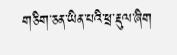གཅིག་ཅན་ཡིན་པའི་ཕྲ་རྡུལ་ཞིག